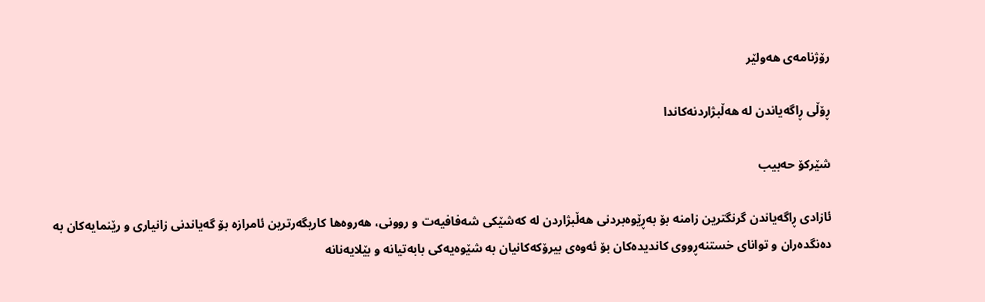رۆژنامەی ھەولێر

ڕۆڵی ڕاگەیاندن لە هەڵبژاردنەکاندا

شێرکۆ حەبیب

ئازادی ڕاگەیاندن گرنگترین زامنە بۆ بەڕێوەبردنی هەڵبژاردن لە کەشێکی شەفافیەت و روونی، هەروەها کاریگەرترین ئامرازە بۆ گەیاندنی زانیاری و رێنمایەکان بە دەنگدەران و توانای خستنەڕووی کاندیدەکان بۆ ئەوەی بیرۆکەکانیان بە شێوەیەکی بابەتیانە و بێلایەنانە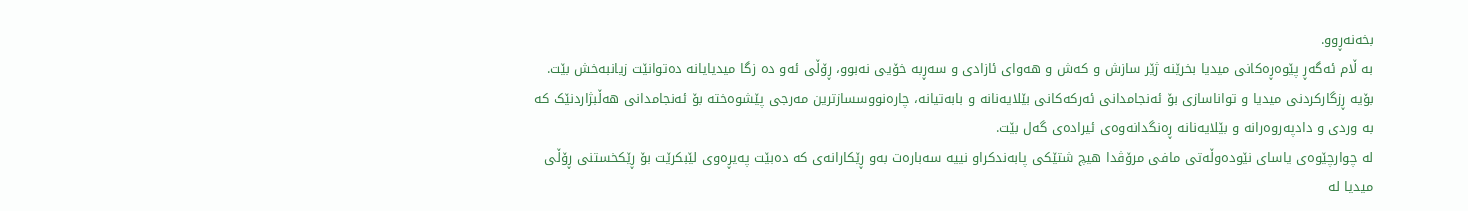بخەنەڕوو.
به ڵام ئەگەڕ پێوەڕەکانی میدیا بخرێنه ژێر سازش و کەش و هەوای ئازادی و سەڕبه خۆیی نەبوو، ڕۆڵی ئەو ده زگا میدیایانه دەتوانێت زیانبەخش بێت. بۆیە ڕزگارکردنی میدیا و تواناسازی بۆ ئەنجامدانی ئەرکەکانی بێلایەنانە و بابەتیانە، چارەنووسسازترین مەرجی پێشوەختە بۆ ئەنجامدانی هەڵبژاردنێک کە بە وردی و دادپەروەرانە و بێلایەنانە ڕەنگدانەوەی ئیرادەی گەل بێت.
لە چوارچێوەی یاسای نێودەوڵەتی مافی مرۆڤدا هیچ شتێکی پابەندکراو نییە سەبارەت بەو ڕێکارانەی کە دەبێت پەیڕەوی لێبکرێت بۆ ڕێکخستنی ڕۆڵی میدیا لە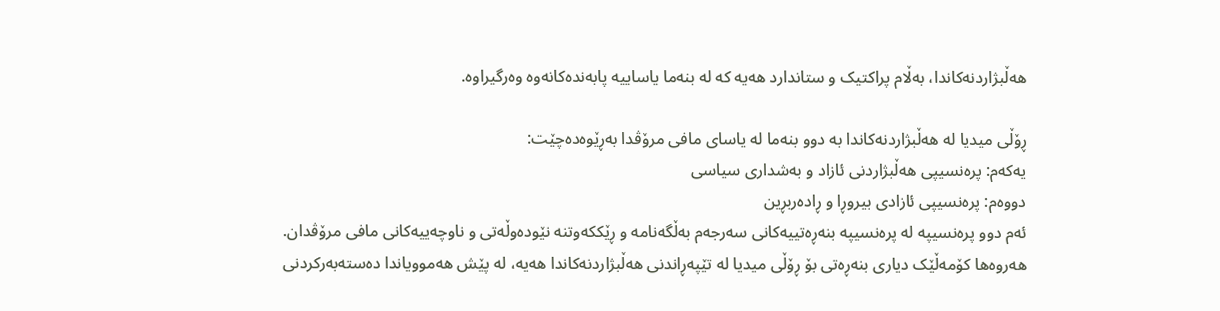هەڵبژاردنەکاندا، بەڵام پراکتیک و ستاندارد هەیە کە لە بنەما یاساییە پابەندەکانەوە وەرگیراوە.

ڕۆڵی میدیا لە هەڵبژاردنەکاندا بە دوو بنەما لە یاسای مافی مرۆڤدا بەڕێوەدەچێت:
یەکەم: پرەنسیپی هەڵبژاردنی ئازاد و بەشداری سیاسی
دووەم: پرەنسیپی ئازادی بیروڕا و ڕادەربڕین
ئەم دوو پرەنسیپە لە پرەنسیپە بنەڕەتییەکانی سەرجەم بەڵگەنامە و ڕێککەوتنە نێودەوڵەتی و ناوچەییەکانی مافی مرۆڤدان. هەروەها کۆمەڵێک دیاری بنەڕەتی بۆ ڕۆڵی میدیا لە تێپەڕاندنی هەڵبژاردنەکاندا هەیە، لە پێش هەموویاندا دەستەبەرکردنی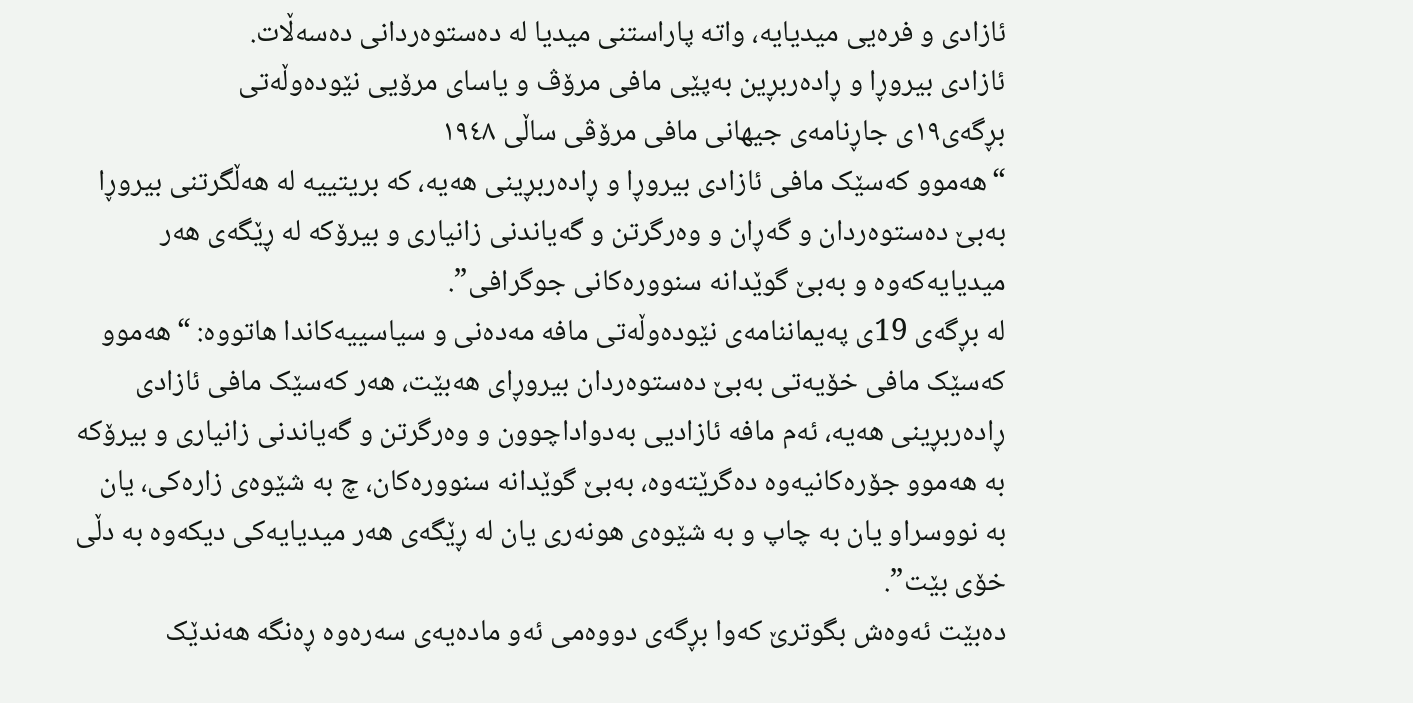ئازادی و فرەیی میدیایە، واتە پاراستنی میدیا لە دەستوەردانی دەسەڵات.
ئازادی بیروڕا و ڕادەربڕین بەپێی مافی مرۆڤ و یاسای مرۆیی نێودەوڵەتی
بڕگەی١٩ی جاڕنامەی جیهانی مافی مرۆڤی ساڵی ١٩٤٨
“هەموو کەسێک مافی ئازادی بیروڕا و ڕادەربڕینی هەیە، کە بریتییە لە هەڵگرتنی بیروڕا بەبێ دەستوەردان و گەڕان و وەرگرتن و گەیاندنی زانیاری و بیرۆکە لە ڕێگەی هەر میدیایەکەوە و بەبێ گوێدانە سنوورەکانی جوگرافی”.
لە بڕگەی 19ی پەیماننامەی نێودەوڵەتی مافە مەدەنی و سیاسییەکاندا هاتووە: “هەموو کەسێک مافی خۆیەتی بەبێ دەستوەردان بیروڕای هەبێت، هەر کەسێک مافی ئازادی ڕادەربڕینی هەیە، ئەم مافە ئازادیی بەدواداچوون و وەرگرتن و گەیاندنی زانیاری و بیرۆکە بە هەموو جۆرەکانیەوە دەگرێتەوە، بەبێ گوێدانە سنوورەکان، چ بە شێوەی زارەکی، یان بە نووسراو یان بە چاپ و بە شێوەی هونەری یان لە ڕێگەی هەر میدیایەکی دیکەوە بە دڵی خۆی بێت”.
دەبێت ئەوەش بگوترێ کەوا بڕگەی دووەمی ئەو مادەیەی سەرەوە ڕەنگە هەندێک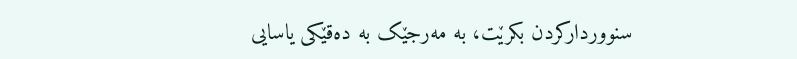سنووردارکردن بکرێت، بە مەرجێک بە دەقێکی یاسایی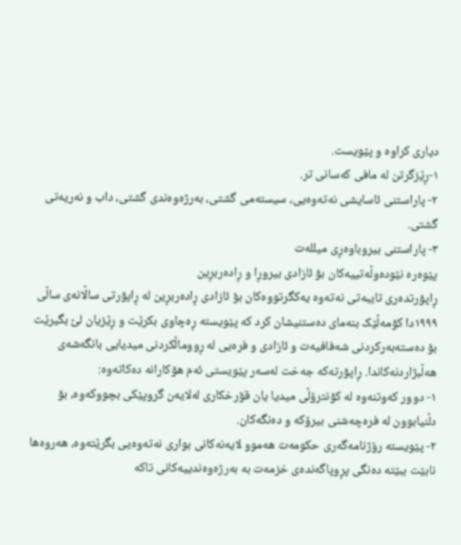دیاری کراوە و پێویست.
١-ڕێزگرتن لە مافی کەسانی تر.
٢- پاراستنی ئاسایشی نەتەوەیی، سیستەمی گشتی، بەرژەوەندی گشتی، داب و نەریەتی گشتی.
٣- پاراستنی بیروباوەڕی میللەت
پێوەرە نێودەوڵەتییەکان بۆ ئازادی بیروڕا و ڕادەربڕین
ڕاپۆرتدەری تایبەتی نەتەوە یەکگرتووەکان بۆ ئازادی ڕادەربڕین لە ڕاپۆرتی ساڵانەی ساڵی ١٩٩٩دا کۆمەڵێک بنەمای دەستنیشان کرد کە پێویستە ڕەچاوی بکرێت و ڕێزیان لێ بگیرێت بۆ دەستەبەرکردنی شەفافیەت و ئازادی و فرەیی لە ڕووماڵکردنی میدیایی بانگەشەی هەڵبژاردنەکاندا. ڕاپۆرتەکە جەخت لەسەر پێویستی ئەم هۆکارانە دەکاتەوە:
١- دوور کەوتنەوە لە کۆنترۆڵی میدیا یان قۆرخکاری لەلایەن گروپێکی بچووکەوە، بۆ دڵنیابوون لە فرەچەشنی بیرۆکە و دەنگەکان.
٢- پێویستە رۆژنامەگەری حکومەت هەموو لایەنەکانی بواری نەتەوەیی بگرێتەوە، هەروەها نابێت ببێتە دەنگی پڕوپاگەندەی خزمەت بە بەرژەوەندییەکانی تاکە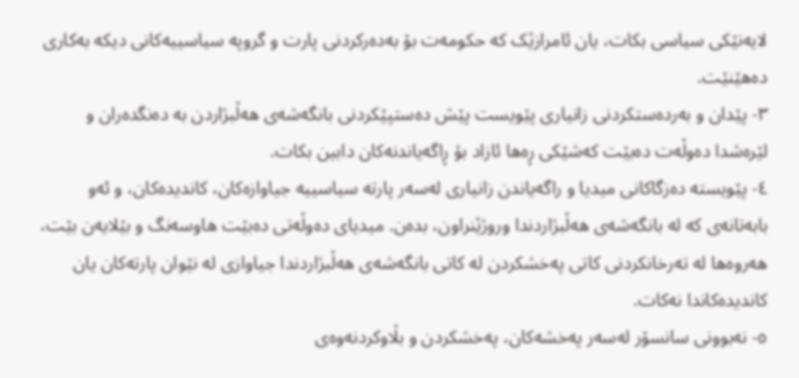لایەنێکی سیاسی بکات، یان ئامرازێک کە حکومەت بۆ بەدەرکردنی پارت و گروپە سیاسییەکانی دیکە بەکاری دەهێنێت.
٣- پێدان و بەردەستکردنی زانیاری پێویست پێش دەستپێکردنی بانگەشەی هەڵبژاردن بە دەنگدەران و لێرەشدا دەوڵەت دەبێت کەشێکی ڕەها ئازاد بۆ ڕاگەیاندنەکان دابین بکات.
٤- پێویستە دەزگاکانی میدیا و راگەیاندن زانیاری لەسەر پارتە سیاسییە جیاوازەکان، کاندیدەکان، و ئەو بابەتانەی کە لە بانگەشەی هەڵبژاردندا وروژێنراون، بدەن. میدیای دەوڵەتی دەبێت هاوسەنگ و بێلایەن بێت، هەروەها لە تەرخانکردنی کاتی پەخشکردن لە کاتی بانگەشەی هەڵبژاردندا جیاوازی لە نێوان پارتەکان یان کاندیدەکاندا نەکات.
٥- نەبوونی سانسۆر لەسەر پەخشەکان، پەخشکردن و بڵاوکردنەوەی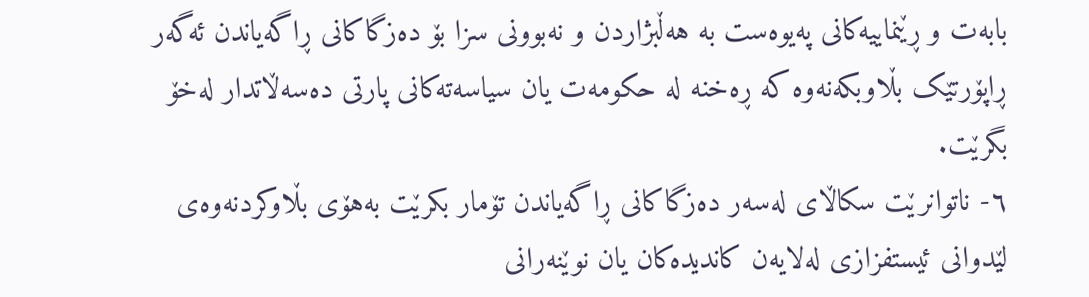بابەت و ڕێنماییەکانی پەیوەست بە هەڵبژاردن و نەبوونی سزا بۆ دەزگاکانی ڕاگەیاندن ئەگەر ڕاپۆرتێک بڵاوبکەنەوە کە ڕەخنە لە حکومەت یان سیاسەتەکانی پارتی دەسەڵاتدار لەخۆ بگرێت.
٦- ناتوانرێت سکاڵای لەسەر دەزگاکانی ڕاگەیاندن تۆمار بکرێت بەهۆی بڵاوکردنەوەی لێدوانی ئیستفزازی لەلایەن کاندیدەکان یان نوێنەرانی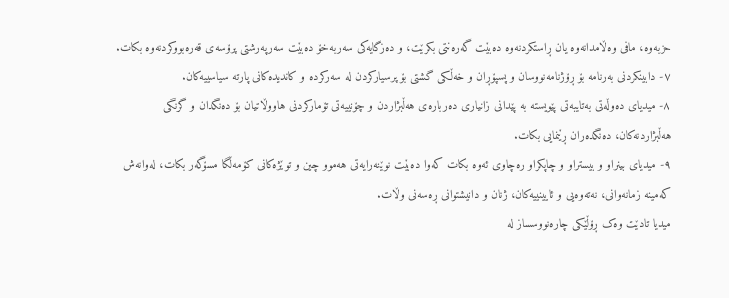حزبەوە، مافی وەڵامدانەوە یان ڕاستکردنەوە دەبێت گەرەنتی بکرێت، و دەزگایەکی سەربەخۆ دەبێت سەرپەرشتی پرۆسەی قەرەبووکردنەوە بکات.
٧- دابینکردنی بەرنامە بۆ ڕۆژنامەنووسان و پسپۆڕان و خەڵکی گشتی بۆ پرسیارکردن لە سەرکردە و کاندیدەکانی پارتە سیاسییەکان.
٨- میدیای دەوڵەتی بەتایبەتی پێویستە بە پێدانی زانیاری دەربارەی هەڵبژاردن و چۆنییەتی تۆمارکردنی هاووڵاتیان بۆ دەنگدان و گرنگی هەڵبژاردنەکان، دەنگدەران ڕێنمایی بکات.
٩- میدیای بینراو و بیستراو و چاپکراو رەچاوی ئەوە بکات کەوا دەبێت نوێنەرایەتی هەموو چین و توێژەکانی کۆمەڵگا مسۆگەر بکات، لەوانەش کەمینە زمانەوانی، نەتەوەیی و ئایینییەکان، ژنان و دانیشتوانی ڕەسەنی وڵات.
میدیا تادێت وەک ڕۆڵێکی چارەنووسساز لە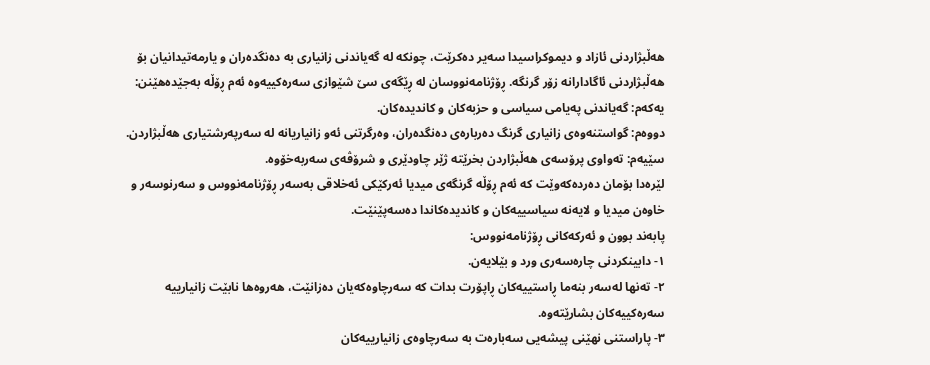هەڵبژاردنی ئازاد و دیموکراسیدا سەیر دەکرێت، چونکە لە گەیاندنی زانیاری بە دەنگدەران و یارمەتیدانیان بۆ هەڵبژاردنی ئاگادارانە زۆر گرنگە. ڕۆژنامەنووسان لە ڕێگەی سێ شێوازی سەرەکییەوە ئەم ڕۆڵە بەجێدەهێنن:
یەکەم: گەیاندنی پەیامی سیاسی و حزبەکان و کاندیدەکان.
دووەم: گواستنەوەی زانیاری گرنگ دەربارەی دەنگدەران، وەرگرتنی ئەو زانیاریانە لە سەرپەرشتیاری هەڵبژاردن.
سێیەم: تەواوی پرۆسەی هەڵبژاردن بخرێتە ژێر چاودێری و شرۆڤەی سەربەخۆوە.
لێرەدا بۆمان دەردەکەوێت کە ئەم ڕۆڵە گرنگەی میدیا ئەرکێکی ئەخلاقی بەسەر ڕۆژنامەنووس و سەرنوسەر و خاوەن میدیا و لایەنە سیاسییەکان و کاندیدەکاندا دەسەپێنێت.
پابەند بوون و ئەرکەکانی ڕۆژنامەنووس:
١- دابینکردنی چارەسەری ورد و بێلایەن.
٢- تەنها لەسەر بنەما ڕاستییەکان ڕاپۆرت بدات کە سەرچاوەکەیان دەزانێت، هەروەها نابێت زانیارییە سەرەکییەکان بشارێتەوە.
٣- پاراستنی نهێنی پیشەیی سەبارەت بە سەرچاوەی زانیارییەکان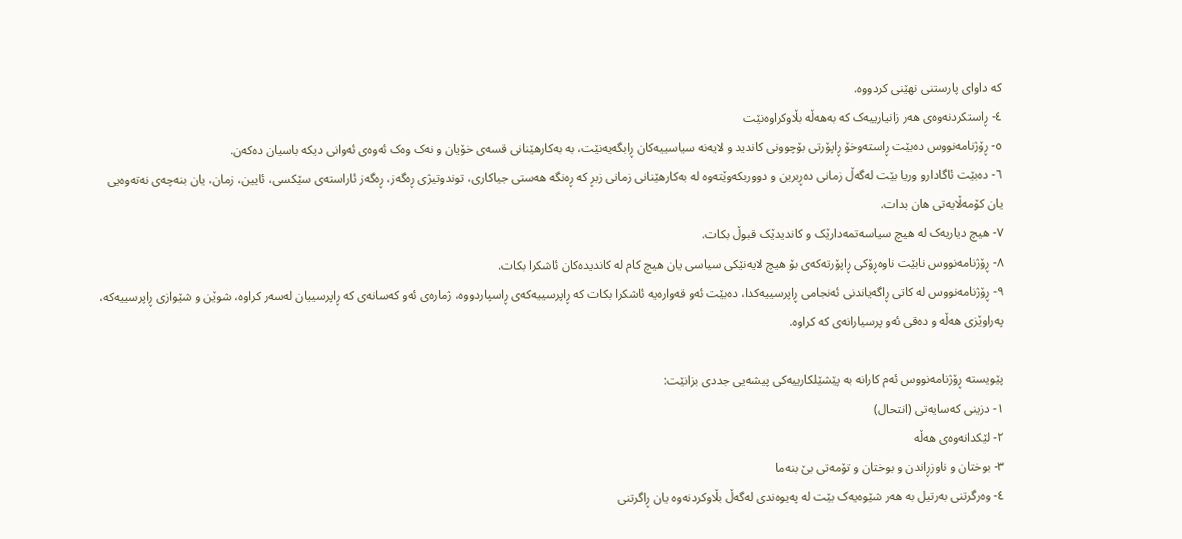کە داوای پارستنی نهێنی کردووە.
٤- ڕاستکردنەوەی هەر زانیارییەک کە بەهەڵە بڵاوکراوەنێت
٥- ڕۆژنامەنووس دەبێت ڕاستەوخۆ ڕاپۆرتی بۆچوونی کاندید و لایەنە سیاسییەکان ڕابگەیەنێت، بە بەکارهێنانی قسەی خۆیان و نەک وەک ئەوەی ئەوانی دیکە باسیان دەکەن.
٦- دەبێت ئاگادارو وریا بێت لەگەڵ زمانی دەڕبرین و دووربکەوێتەوە لە بەکارهێنانی زمانی زبڕ کە ڕەنگە هەستی جیاکاری، توندوتیژی ڕەگەز، ڕەگەز ئاراستەی سێکسی، ئایین، زمان، یان بنەچەی نەتەوەیی یان کۆمەڵایەتی هان بدات.
٧- هیچ دیاریەک لە هیچ سیاسەتمەدارێک و کاندیدێک قبوڵ بکات.
٨- ڕۆژنامەنووس نابێت ناوەڕۆکی ڕاپۆرتەکەی بۆ هیچ لایەنێکی سیاسی یان هیچ کام لە کاندیدەکان ئاشکرا بکات.
٩- ڕۆژنامەنووس لە کاتی ڕاگەیاندنی ئەنجامی ڕاپرسییەکدا، دەبێت ئەو قەوارەیە ئاشکرا بکات کە ڕاپرسییەکەی ڕاسپاردووە، ژمارەی ئەو کەسانەی کە ڕاپرسییان لەسەر کراوە، شوێن و شێوازی ڕاپرسییەکە، پەراوێزی هەڵە و دەقی ئەو پرسیارانەی کە کراوە.

پێویستە ڕۆژنامەنووس ئەم کارانە بە پێشێلکارییەکی پیشەیی جددی بزانێت:
١- دزینی کەسایەتی (انتحال)
٢- لێکدانەوەی هەڵە
٣- بوختان و ناوزڕاندن و بوختان و تۆمەتی بێ بنەما
٤- وەرگرتنی بەرتیل بە هەر شێوەیەک بێت لە پەیوەندی لەگەڵ بڵاوکردنەوە یان ڕاگرتنی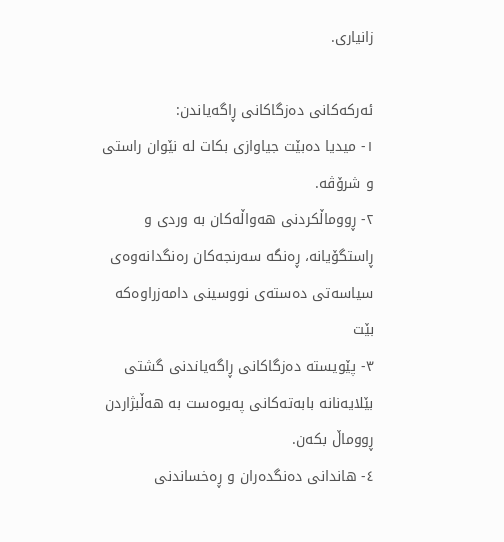زانیاری.

ئەرکەکانی دەزگاکانی ڕاگەیاندن:
١- میدیا دەبێت جیاوازی بکات لە نێوان راستی و شرۆڤە.
٢- ڕووماڵکردنی هەواڵەکان بە وردی و ڕاستگۆیانە، ڕەنگە سەرنجەکان رەنگدانەوەی سیاسەتی دەستەی نووسینی دامەزراوەکە بێت
٣- پێویستە دەزگاکانی ڕاگەیاندنی گشتی بێلایەنانە بابەتەکانی پەیوەست بە هەڵبژاردن ڕووماڵ بکەن.
٤- هاندانی دەنگدەران و ڕەخساندنی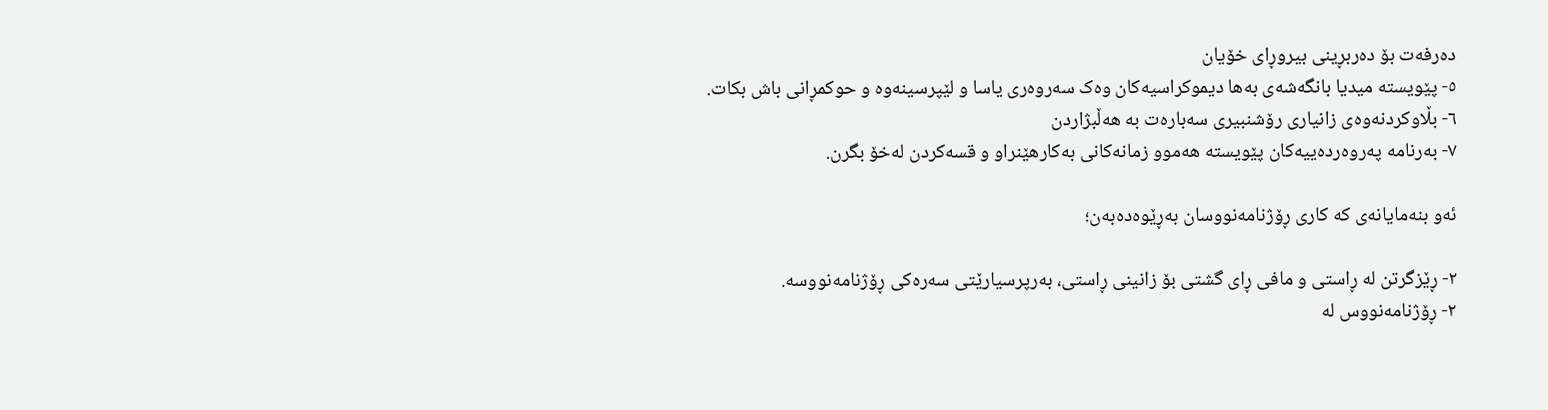دەرفەت بۆ دەربڕینی بیروڕای خۆیان
٥- پێویستە میدیا بانگەشەی بەها دیموکراسیەکان وەک سەروەری یاسا و لێپرسینەوە و حوکمڕانی باش بکات.
٦- بڵاوکردنەوەی زانیاری رۆشنبیری سەبارەت بە هەڵبژاردن
٧- بەرنامە پەروەردەییەکان پێویستە هەموو زمانەکانی بەکارهێنراو و قسەکردن لەخۆ بگرن.

ئەو بنەمایانەی کە کاری ڕۆژنامەنووسان بەڕێوەدەبەن؛

٢- ڕێزگرتن لە ڕاستی و مافی ڕای گشتی بۆ زانینی ڕاستی، بەرپرسیارێتی سەرەکی ڕۆژنامەنووسە.
٢- ڕۆژنامەنووس لە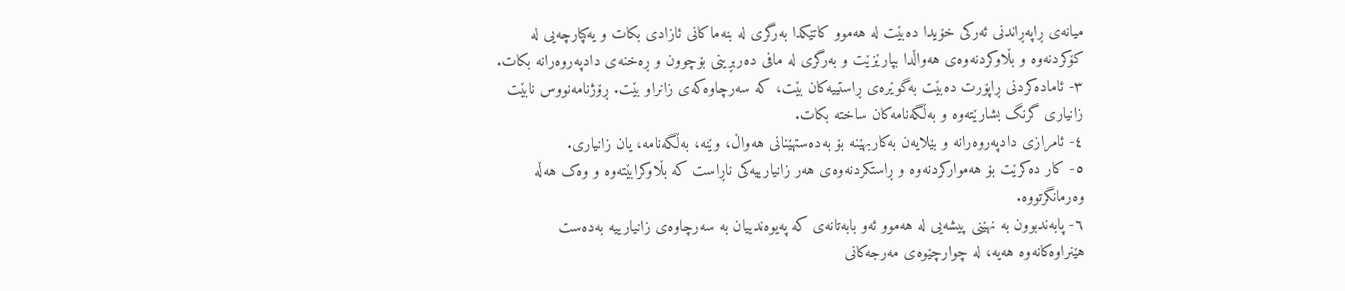میانەی ڕاپەڕاندنی ئەرکی خۆیدا دەبێت لە هەموو کاتێکدا بەرگری لە بنەماکانی ئازادی بکات و یەکپارچەیی لە کۆکردنەوە و بڵاوکردنەوەی هەواڵدا بپارێزێت و بەرگری لە مافی دەربڕینی بۆچوون و ڕەخنەی دادپەروەرانە بکات.
٣- ئامادەکردنی ڕاپۆرت دەبێت بەگوێرەی ڕاستییەکان بێت، کە سەرچاوەکەی زانراو بێت. ڕۆژنامەنووس نابێت زانیاری گرنگ بشارێتەوە و بەڵگەنامەکان ساختە بکات.
٤- ئامرازی دادپەروەرانە و بێلایەن بەکاربهێنە بۆ بەدەستهێنانی هەواڵ، وێنە، بەڵگەنامە، یان زانیاری.
٥- کار دەکرێت بۆ هەموارکردنەوە و ڕاستکردنەوەی هەر زانیارییەکی ناڕاست کە بڵاوکرابێتەوە و وەک هەڵە وەرمانگرتووە.
٦- پابەندبوون بە نهێنی پیشەیی لە هەموو ئەو بابەتانەی کە پەیوەندییان بە سەرچاوەی زانیارییە بەدەست هێنراوەکانەوە هەیە، لە چوارچێوەی مەرجەکانی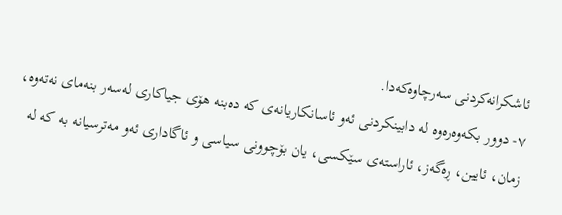ئاشکرانەکردنی سەرچاوەکەدا.
٧- دوور بکەوەرەوە لە دابینکردنی ئەو ئاسانکاریانەی کە دەبنە هۆی جیاکاری لەسەر بنەمای نەتەوە، زمان، ئایین، ڕەگەز، ئاراستەی سێکسی، یان بۆچوونی سیاسی و ئاگاداری ئەو مەترسیانە بە کە لە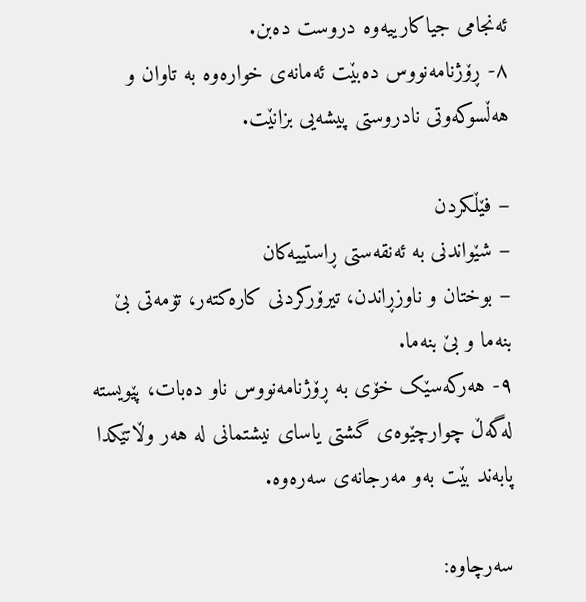ئەنجامی جیاکارییەوە دروست دەبن.
٨- ڕۆژنامەنووس دەبێت ئەمانەی خوارەوە بە تاوان و هەڵسوکەوتی نادروستی پیشەیی بزانێت.

– فێڵکردن
– شێواندنی بە ئەنقەستی ڕاستییەکان
– بوختان و ناوزڕاندن، تیرۆرکردنی کارەکتەر، تۆمەتی بێ بنەما و بێ بنەما.
٩- هەرکەسێک خۆی بە ڕۆژنامەنووس ناو دەبات، پێویستە لەگەڵ چوارچێوەی گشتی یاسای نیشتمانی لە هەر وڵاتێکدا پابەند بێت بەو مەرجانەی سەرەوە.

سەرچاوە: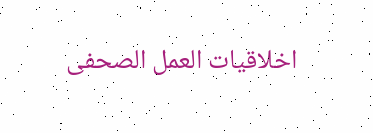اخلاقیات العمل الصحفی